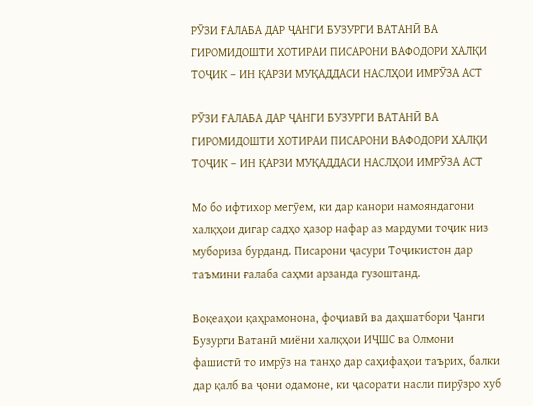РӮЗИ ҒАЛАБА ДАР ҶАНГИ БУЗУРГИ ВАТАНӢ ВА ГИРОМИДОШТИ ХОТИРАИ ПИСАРОНИ ВАФОДОРИ ХАЛҚИ ТОҶИК – ИН ҚАРЗИ МУҚАДДАСИ НАСЛҲОИ ИМРӮЗА АСТ

РӮЗИ ҒАЛАБА ДАР ҶАНГИ БУЗУРГИ ВАТАНӢ ВА ГИРОМИДОШТИ ХОТИРАИ ПИСАРОНИ ВАФОДОРИ ХАЛҚИ ТОҶИК – ИН ҚАРЗИ МУҚАДДАСИ НАСЛҲОИ ИМРӮЗА АСТ

Мо бо ифтихор мегӯем, ки дар канори намояндагони халқҳои дигар садҳо ҳазор нафар аз мардуми тоҷик низ мубориза бурданд. Писарони ҷасури Тоҷикистон дар таъмини ғалаба саҳми арзанда гузоштанд.

Воқеаҳои қаҳрамонона, фоҷиавӣ ва даҳшатбори Ҷанги Бузурги Ватанӣ миёни халқҳои ИҶШС ва Олмони фашистӣ то имрӯз на танҳо дар саҳифаҳои таърих, балки дар қалб ва ҷони одамоне, ки ҷасорати насли пирӯзро хуб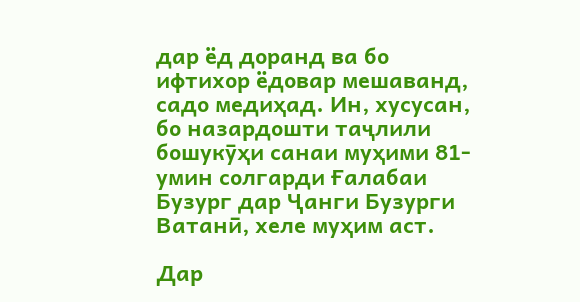дар ёд доранд ва бо ифтихор ёдовар мешаванд, садо медиҳад. Ин, хусусан, бо назардошти таҷлили бошукӯҳи санаи муҳими 81-умин солгарди Ғалабаи Бузург дар Ҷанги Бузурги Ватанӣ, хеле муҳим аст.

Дар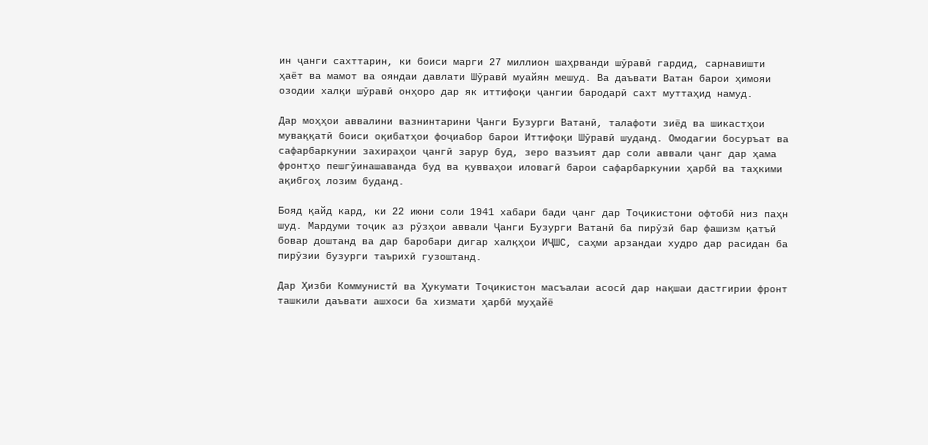ин ҷанги сахттарин, ки боиси марги 27 миллион шаҳрванди шӯравӣ гардид, сарнавишти ҳаёт ва мамот ва ояндаи давлати Шӯравӣ муайян мешуд. Ва даъвати Ватан барои ҳимояи озодии халқи шӯравӣ онҳоро дар як иттифоқи ҷангии бародарӣ сахт муттаҳид намуд.

Дар моҳҳои аввалини вазнинтарини Ҷанги Бузурги Ватанӣ, талафоти зиёд ва шикастҳои муваққатӣ боиси оқибатҳои фоҷиабор барои Иттифоқи Шӯравӣ шуданд. Омодагии босуръат ва сафарбаркунии захираҳои ҷангӣ зарур буд, зеро вазъият дар соли аввали ҷанг дар ҳама фронтҳо пешгӯинашаванда буд ва қувваҳои иловагӣ барои сафарбаркунии ҳарбӣ ва таҳкими ақибгоҳ лозим буданд.

Бояд қайд кард, ки 22 июни соли 1941 хабари бади ҷанг дар Тоҷикистони офтобӣ низ паҳн шуд. Мардуми тоҷик аз рӯзҳои аввали Ҷанги Бузурги Ватанӣ ба пирӯзӣ бар фашизм қатъӣ бовар доштанд ва дар баробари дигар халқҳои ИҶШС, саҳми арзандаи худро дар расидан ба пирӯзии бузурги таърихӣ гузоштанд.

Дар Ҳизби Коммунистӣ ва Ҳукумати Тоҷикистон масъалаи асосӣ дар нақшаи дастгирии фронт ташкили даъвати ашхоси ба хизмати ҳарбӣ муҳайё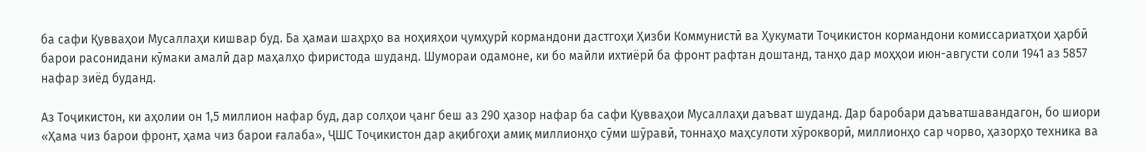ба сафи Қувваҳои Мусаллаҳи кишвар буд. Ба ҳамаи шаҳрҳо ва ноҳияҳои ҷумҳурӣ кормандони дастгоҳи Ҳизби Коммунистӣ ва Ҳукумати Тоҷикистон кормандони комиссариатҳои ҳарбӣ барои расонидани кӯмаки амалӣ дар маҳалҳо фиристода шуданд. Шумораи одамоне, ки бо майли ихтиёрӣ ба фронт рафтан доштанд, танҳо дар моҳҳои июн-августи соли 1941 аз 5857 нафар зиёд буданд.

Аз Тоҷикистон, ки аҳолии он 1,5 миллион нафар буд, дар солҳои ҷанг беш аз 290 ҳазор нафар ба сафи Қувваҳои Мусаллаҳи даъват шуданд. Дар баробари даъватшавандагон, бо шиори «Ҳама чиз барои фронт, ҳама чиз барои ғалаба», ҶШС Тоҷикистон дар ақибгоҳи амиқ миллионҳо сӯми шӯравӣ, тоннаҳо маҳсулоти хӯрокворӣ, миллионҳо сар чорво, ҳазорҳо техника ва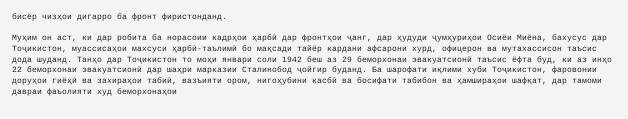бисёр чизҳои дигарро ба фронт фиристонданд.

Муҳим он аст, ки дар робита ба норасоии кадрҳои ҳарбӣ дар фронтҳои ҷанг, дар ҳудуди ҷумҳуриҳои Осиёи Миёна, бахусус дар Тоҷикистон, муассисаҳои махсуси ҳарбӣ-таълимӣ бо мақсади тайёр кардани афсарони хурд, офицерон ва мутахассисон таъсис дода шуданд. Танҳо дар Тоҷикистон то моҳи январи соли 1942 беш аз 29 беморхонаи эвакуатсионӣ таъсис ёфта буд, ки аз инҳо 22 беморхонаи эвакуатсионӣ дар шаҳри марказии Сталинобод ҷойгир буданд. Ба шарофати иқлими хуби Тоҷикистон, фаровонии доруҳои гиёҳӣ ва захираҳои табиӣ, вазъияти ором, нигоҳубини касбӣ ва босифати табибон ва ҳамшираҳои шафқат, дар тамоми давраи фаъолияти худ беморхонаҳои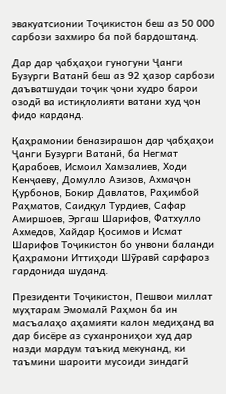эвакуатсионии Тоҷикистон беш аз 50 000 сарбози захмиро ба пой бардоштанд.

Дар дар ҷабҳаҳои гуногуни Ҷанги Бузурги Ватанӣ беш аз 92 ҳазор сарбози даъватшудаи тоҷик ҷони худро барои озодӣ ва истиқлолияти ватани худ ҷон фидо карданд.

Қаҳрамонии беназирашон дар ҷабҳаҳои Ҷанги Бузурги Ватанӣ, ба Негмат Қарабоев, Исмоил Хамзалиев, Ходи Кенҷаеву, Домулло Азизов, Ахмаҷон Қурбонов, Бокир Давлатов, Раҳимбой Раҳматов, Саидқул Турдиев, Сафар Амиршоев, Эргаш Шарифов, Фатхулло Ахмедов, Хайдар Қосимов и Исмат Шарифов Тоҷикистон бо унвони баланди Қаҳрамони Иттиҳоди Шӯравӣ сарфароз гардонида шуданд.

Президенти Тоҷикистон, Пешвои миллат муҳтарам Эмомалӣ Раҳмон ба ин масъалаҳо аҳамияти калон медиҳанд ва дар бисёре аз суханрониҳои худ дар назди мардум таъкид мекунанд, ки таъмини шароити мусоиди зиндагӣ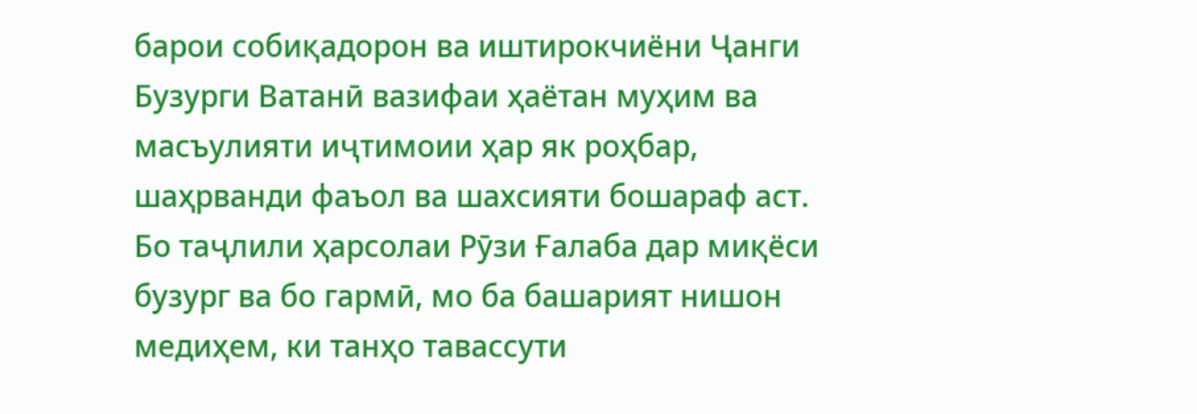барои собиқадорон ва иштирокчиёни Ҷанги Бузурги Ватанӣ вазифаи ҳаётан муҳим ва масъулияти иҷтимоии ҳар як роҳбар, шаҳрванди фаъол ва шахсияти бошараф аст. Бо таҷлили ҳарсолаи Рӯзи Ғалаба дар миқёси бузург ва бо гармӣ, мо ба башарият нишон медиҳем, ки танҳо тавассути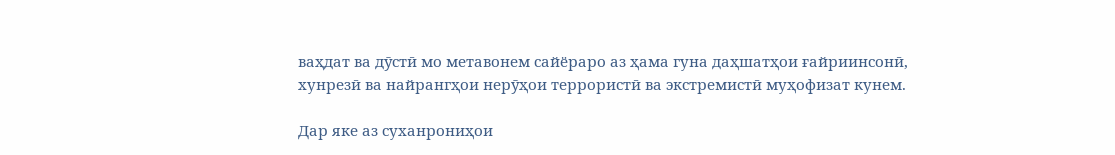ваҳдат ва дӯстӣ мо метавонем сайёраро аз ҳама гуна даҳшатҳои ғайриинсонӣ, хунрезӣ ва найрангҳои нерӯҳои террористӣ ва экстремистӣ муҳофизат кунем.

Дар яке аз суханрониҳои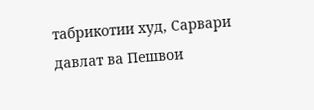табрикотии худ, Сарвари давлат ва Пешвои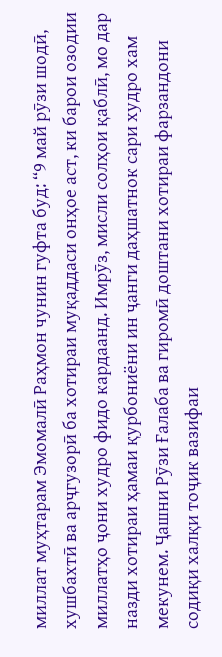миллат муҳтарам Эмомалӣ Раҳмон чунин гуфта буд: “9 май рӯзи шодӣ, хушбахтӣ ва арҷгузорӣ ба хотираи муқаддаси онҳое аст, ки барои озодии миллатҳо ҷони худро фидо кардаанд. Имрӯз, мисли солҳои қаблӣ, мо дар назди хотираи ҳамаи қурбониёни ин ҷанги даҳшатнок сари худро хам мекунем. Ҷашни Рӯзи Ғалаба ва гиромӣ доштани хотираи фарзандони содиқи халқи тоҷик вазифаи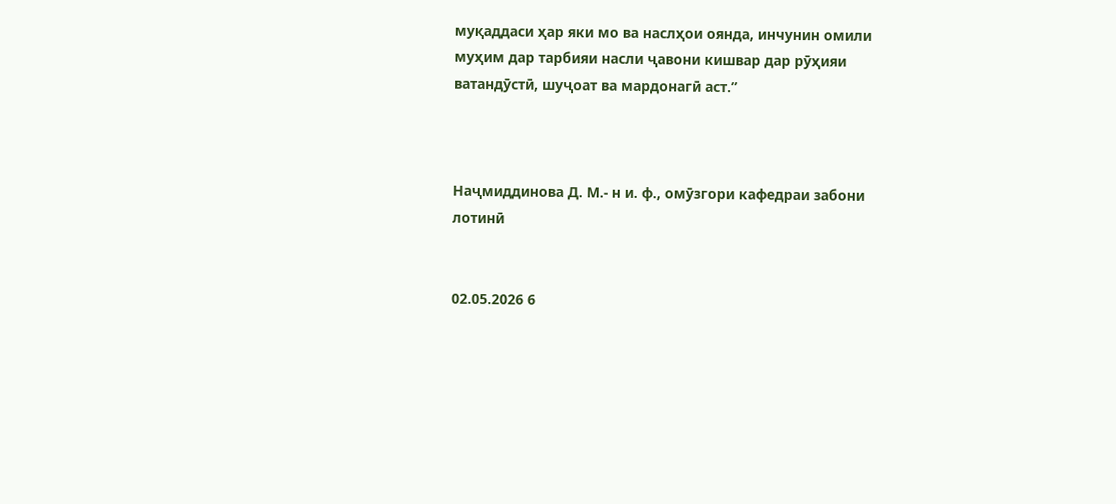муқаддаси ҳар яки мо ва наслҳои оянда, инчунин омили муҳим дар тарбияи насли ҷавони кишвар дар рӯҳияи ватандӯстӣ, шуҷоат ва мардонагӣ аст.”



Наҷмиддинова Д. М.- н и. ф., омӯзгори кафедраи забони лотинӣ


02.05.2026 6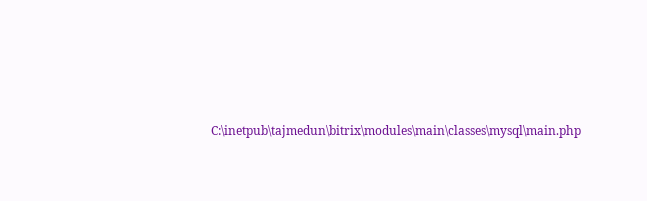C:\inetpub\tajmedun\bitrix\modules\main\classes\mysql\main.php